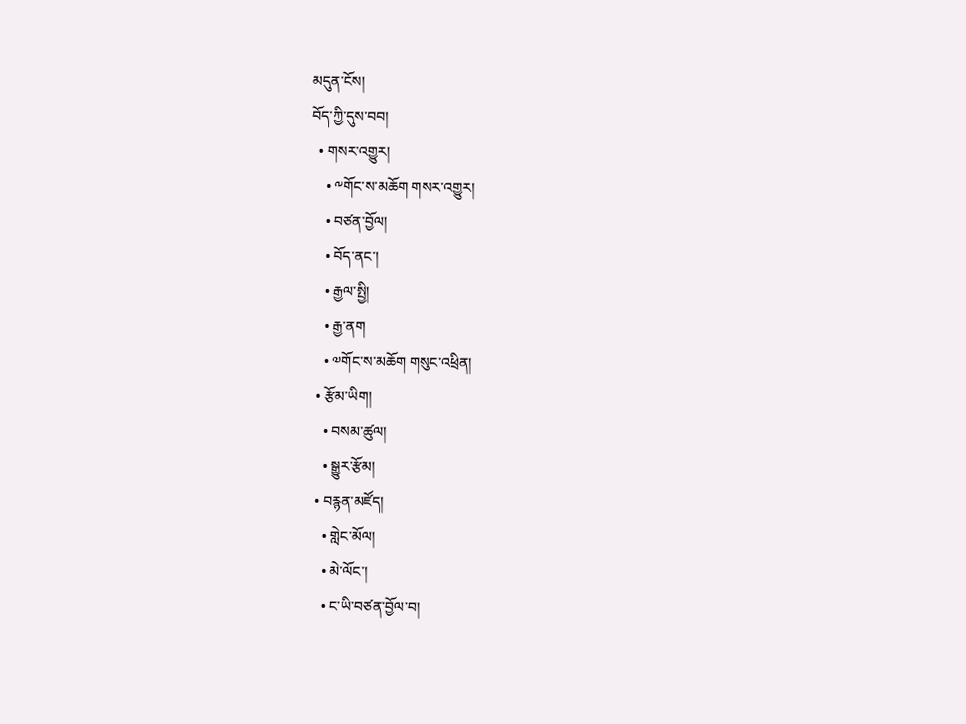མདུན་ངོས།
བོད་ཀྱི་དུས་བབ།
  • གསར་འགྱུར།
    • ༸གོང་ས་མཆོག གསར་འགྱུར།
    • བཙན་བྱོལ།
    • བོད་ནང་།
    • རྒྱལ་སྤྱི།
    • རྒྱ་ནག
    • ༧གོང་ས་མཆོག གསུང་འཕྲིན།
  • རྩོམ་ཡིག།
    • བསམ་ཚུལ།
    • སྒྱུར་རྩོམ།
  • བརྙན་མཛོད།
    • གླེང་མོལ།
    • མེ་ལོང་།
    • ང་ཡི་བཙན་བྱོལ་བ།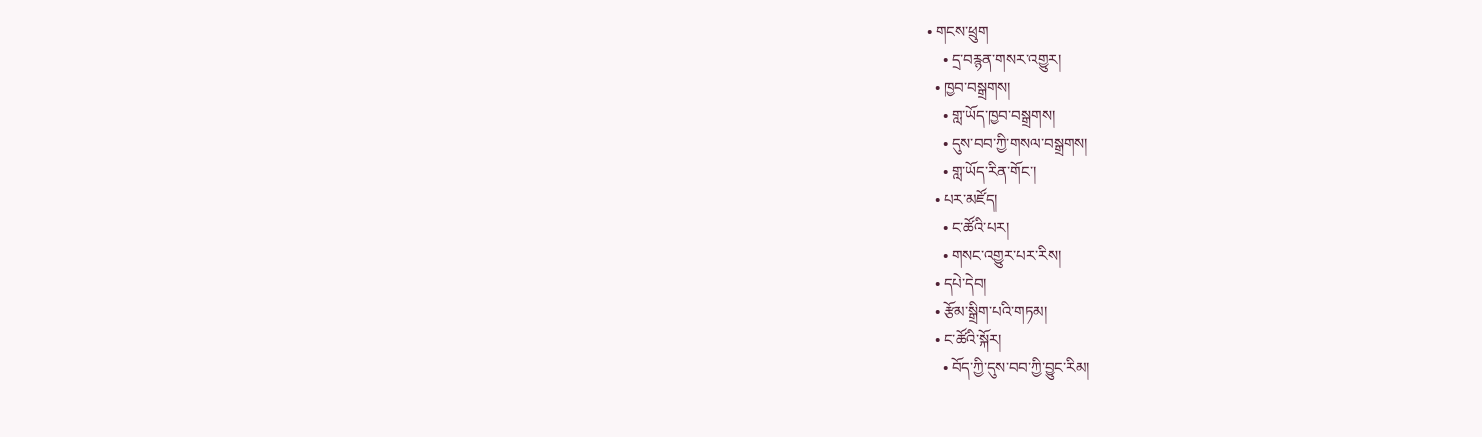• གངས་ཕྲུག
    • དྲ་བརྙན་གསར་འགྱུར།
  • ཁྱབ་བསྒྲགས།
    • གླ་ཡོད་ཁྱབ་བསྒྲགས།
    • དུས་བབ་ཀྱི་གསལ་བསྒྲགས།
    • གླ་ཡོད་རིན་གོང་།
  • པར་མཛོད།
    • ང་ཚོའི་པར།
    • གསང་འགྱུར་པར་རིས།
  • དཔེ་དེབ།
  • རྩོམ་སྒྲིག་པའི་གཏམ།
  • ང་ཚོའི་སྐོར།
    • བོད་ཀྱི་དུས་བབ་ཀྱི་བྱུང་རིམ།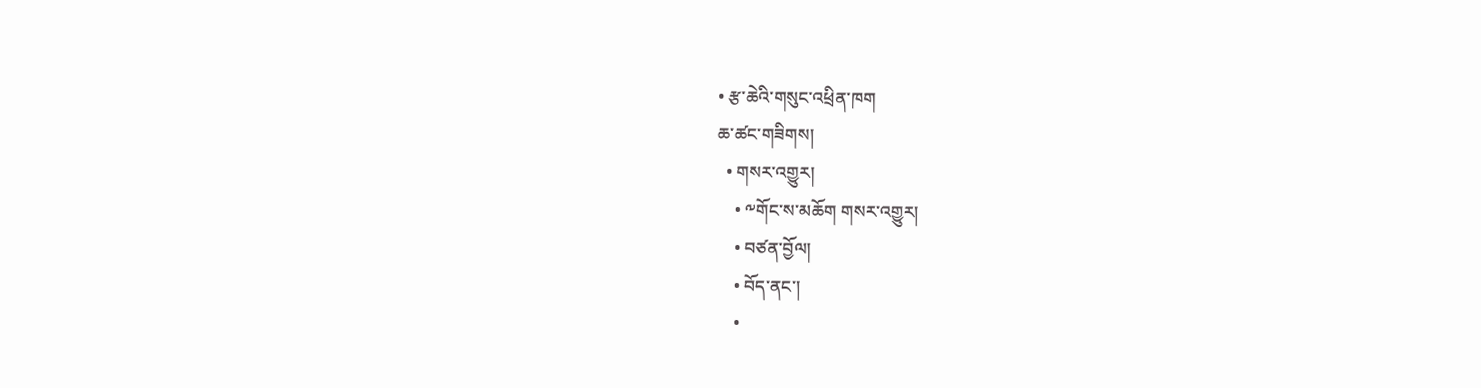• རྩ་ཆེའི་གསུང་འཕྲིན་ཁག
ཆ་ཚང་གཟིགས།
  • གསར་འགྱུར།
    • ༸གོང་ས་མཆོག གསར་འགྱུར།
    • བཙན་བྱོལ།
    • བོད་ནང་།
    •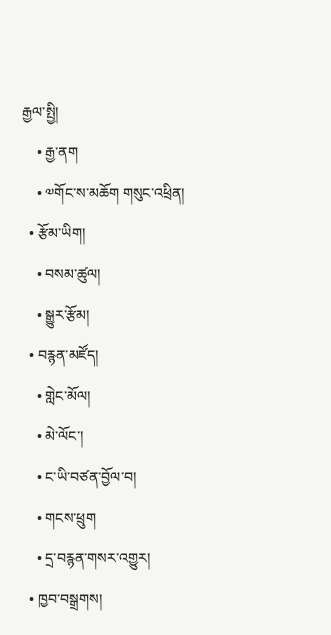རྒྱལ་སྤྱི།
    • རྒྱ་ནག
    • ༧གོང་ས་མཆོག གསུང་འཕྲིན།
  • རྩོམ་ཡིག།
    • བསམ་ཚུལ།
    • སྒྱུར་རྩོམ།
  • བརྙན་མཛོད།
    • གླེང་མོལ།
    • མེ་ལོང་།
    • ང་ཡི་བཙན་བྱོལ་བ།
    • གངས་ཕྲུག
    • དྲ་བརྙན་གསར་འགྱུར།
  • ཁྱབ་བསྒྲགས།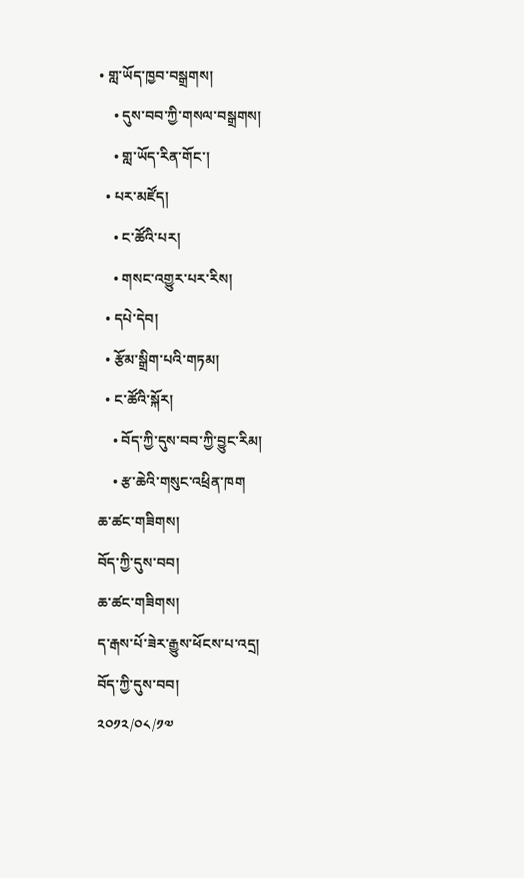• གླ་ཡོད་ཁྱབ་བསྒྲགས།
    • དུས་བབ་ཀྱི་གསལ་བསྒྲགས།
    • གླ་ཡོད་རིན་གོང་།
  • པར་མཛོད།
    • ང་ཚོའི་པར།
    • གསང་འགྱུར་པར་རིས།
  • དཔེ་དེབ།
  • རྩོམ་སྒྲིག་པའི་གཏམ།
  • ང་ཚོའི་སྐོར།
    • བོད་ཀྱི་དུས་བབ་ཀྱི་བྱུང་རིམ།
    • རྩ་ཆེའི་གསུང་འཕྲིན་ཁག
ཆ་ཚང་གཟིགས།
བོད་ཀྱི་དུས་བབ།
ཆ་ཚང་གཟིགས།
ད་རྒས་པོ་ཟེར་རྒྱུས་ཕོངས་པ་འདྲ།
བོད་ཀྱི་དུས་བབ།
༢༠༡༢/༠༨/༡༧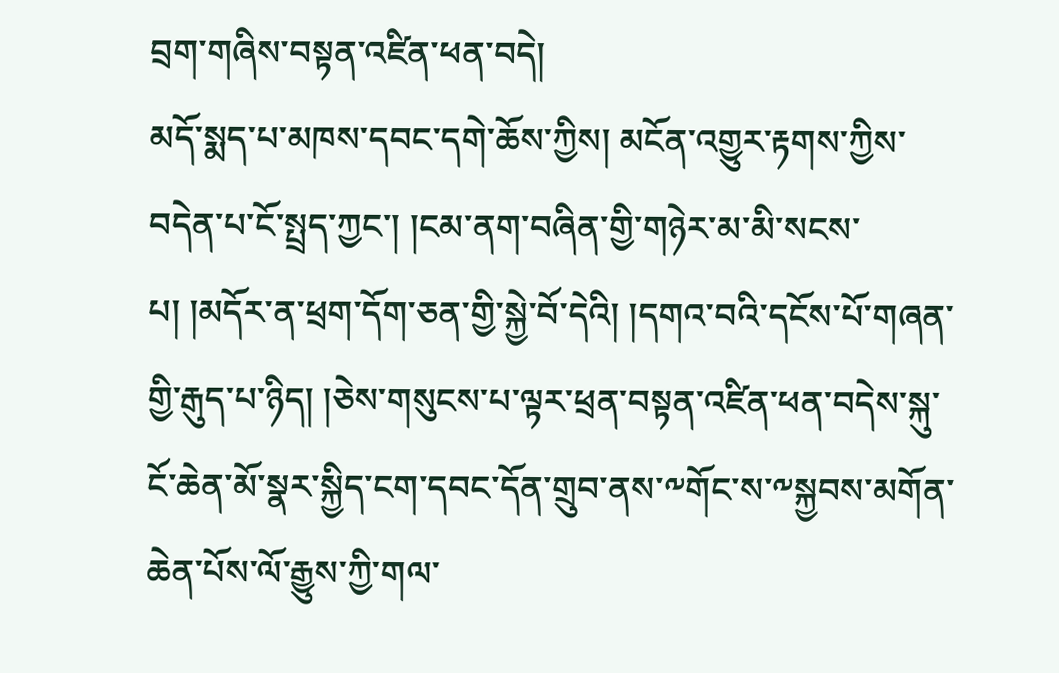བྲག་གཞིས་བསྟན་འཛིན་ཕན་བདེ།
མདོ་སྨད་པ་མཁས་དབང་དགེ་ཆོས་ཀྱིས། མངོན་འགྱུར་རྟགས་ཀྱིས་བདེན་པ་ངོ་སྤྲད་ཀྱང་། །ངམ་ནག་བཞིན་གྱི་གཉེར་མ་མི་སངས་པ། །མདོར་ན་ཕྲག་དོག་ཅན་གྱི་སྐྱེ་བོ་དེའི། །དགའ་བའི་དངོས་པོ་གཞན་གྱི་རྒུད་པ་ཉིད། །ཅེས་གསུངས་པ་ལྟར་ཕྲན་བསྟན་འཛིན་ཕན་བདེས་སྐུ་ངོ་ཆེན་མོ་སྣར་སྐྱིད་ངག་དབང་དོན་གྲུབ་ནས་༸གོང་ས་༸སྐྱབས་མགོན་ཆེན་པོས་ལོ་རྒྱུས་ཀྱི་གལ་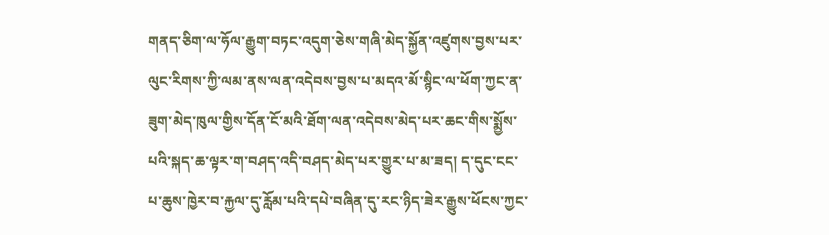གནད་ཅིག་ལ་ཧོལ་རྒྱུག་བཏང་འདུག་ཅེས་གཞི་མེད་སྐྱོན་འཛུགས་བྱས་པར་ལུང་རིགས་ཀྱི་ལམ་ནས་ལན་འདེབས་བྱས་པ་མདའ་མོ་སྙིང་ལ་ཕོག་ཀྱང་ན་ཟུག་མེད་ཁུལ་གྱིས་དོན་ངོ་མའི་ཐོག་ལན་འདེབས་མེད་པར་ཆང་གིས་སྨྱོས་པའི་སྐད་ཆ་ལྟར་ག་བཤད་འདི་བཤད་མེད་པར་གྱུར་པ་མ་ཟད། ད་དུང་ངང་པ་ཆུས་ཁྱེར་བ་རྐྱལ་དུ་རློམ་པའི་དཔེ་བཞིན་དུ་རང་ཉིད་ཟེར་རྒྱུས་ཕོངས་ཀྱང་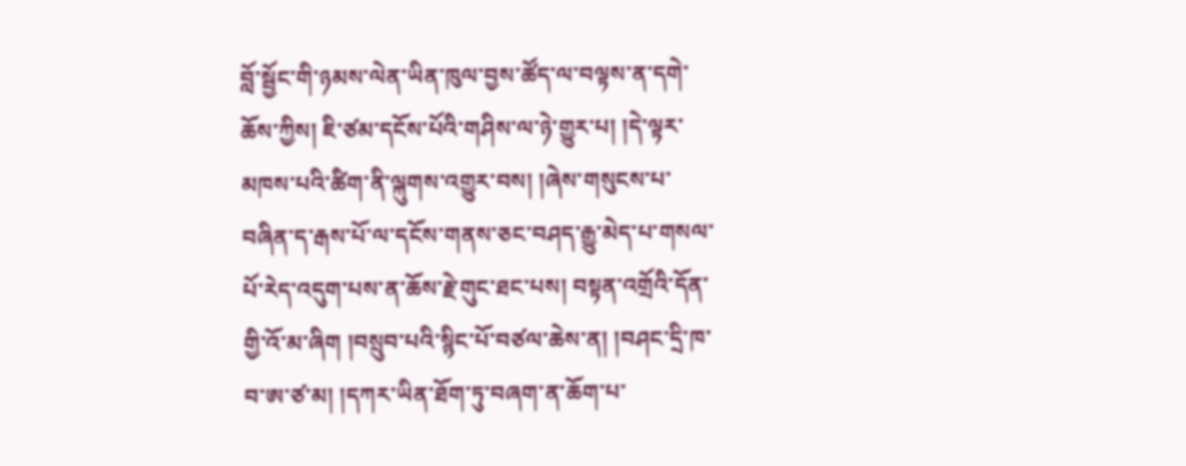བློ་སྦྱོང་གི་ཉམས་ལེན་ཡིན་ཁུལ་བྱས་ཚོད་ལ་བལྟས་ན་དགེ་ཆོས་ཀྱིས། ཇི་ཙམ་དངོས་པོའི་གཤིས་ལ་ཉེ་གྱུར་པ། །དེ་ལྟར་མཁས་པའི་ཚིག་ནི་ལྐུགས་འགྱུར་བས། །ཞེས་གསུངས་པ་བཞིན་ད་རྒས་པོ་ལ་དངོས་གནས་ཅང་བཤད་རྒྱུ་མེད་པ་གསལ་པོ་རེད་འདུག་པས་ན་ཆོས་རྗེ་གུང་ཐང་པས། བསྟན་འགྲོའི་དོན་གྱི་འོ་མ་ཞིག །བསྲུབ་པའི་སྙིང་པོ་བཙལ་ཆེས་ན། །བཤང་དྲི་ཁ་བ་ཨ་ཙ་མ། །དཀར་ཡིན་ཐོག་ཏུ་བཞག་ན་ཆོག་པ་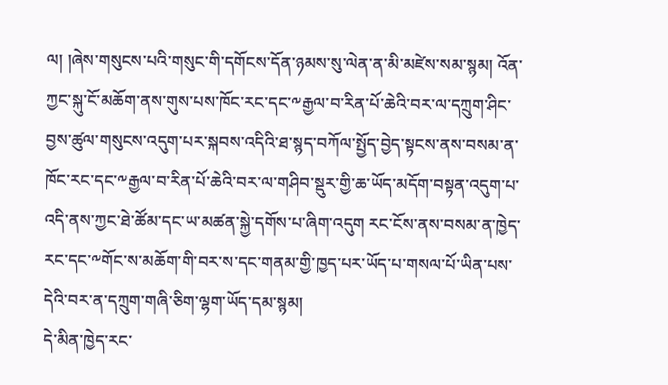ལ། །ཞེས་གསུངས་པའི་གསུང་གི་དགོངས་དོན་ཉམས་སུ་ལེན་ན་མི་མཛེས་སམ་སྙམ། འོན་ཀྱང་སྐུ་ངོ་མཆོག་ནས་གུས་པས་ཁོང་རང་དང་༸རྒྱལ་བ་རིན་པོ་ཆེའི་བར་ལ་དཀྲུག་ཤིང་བྱས་ཚུལ་གསུངས་འདུག་པར་སྐབས་འདིའི་ཐ་སྙད་བཀོལ་སྤྱོད་བྱེད་སྟངས་ནས་བསམ་ན་ཁོང་རང་དང་༸རྒྱལ་བ་རིན་པོ་ཆེའི་བར་ལ་གཤིབ་སྡུར་གྱི་ཆ་ཡོད་མདོག་བསྟན་འདུག་པ་འདི་ནས་ཀྱང་ཐེ་ཚོམ་དང་ཡ་མཚན་སྐྱེ་དགོས་པ་ཞིག་འདུག རང་ངོས་ནས་བསམ་ན་ཁྱེད་རང་དང་༸གོང་ས་མཆོག་གི་བར་ས་དང་གནམ་གྱི་ཁྱད་པར་ཡོད་པ་གསལ་པོ་ཡིན་པས་དེའི་བར་ན་དཀྲུག་གཞི་ཅིག་ལྷག་ཡོད་དམ་སྙམ།
དེ་མིན་ཁྱེད་རང་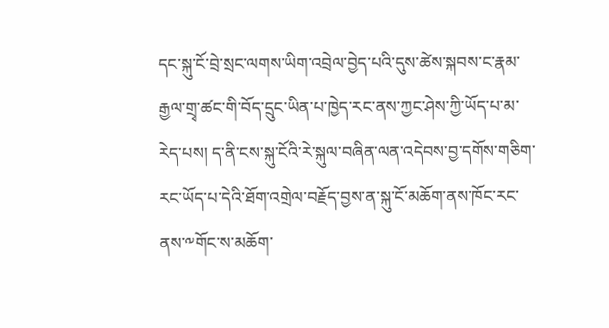དང་སྐུ་ངོ་བྲེ་སྲང་ལགས་ཡིག་འབྲེལ་བྱེད་པའི་དུས་ཚེས་སྐབས་ང་རྣམ་རྒྱལ་གྲྭ་ཚང་གི་བོད་དྲུང་ཡིན་པ་ཁྱེད་རང་ནས་ཀྱང་ཤེས་ཀྱི་ཡོད་པ་མ་རེད་པས། ད་ནི་ངས་སྐུ་ངོའི་རེ་སྐུལ་བཞིན་ལན་འདེབས་བྱ་དགོས་གཅིག་རང་ཡོད་པ་དེའི་ཐོག་འགྲེལ་བརྗོད་བྱས་ན་སྐུ་ངོ་མཆོག་ནས་ཁོང་རང་ནས་༸གོང་ས་མཆོག་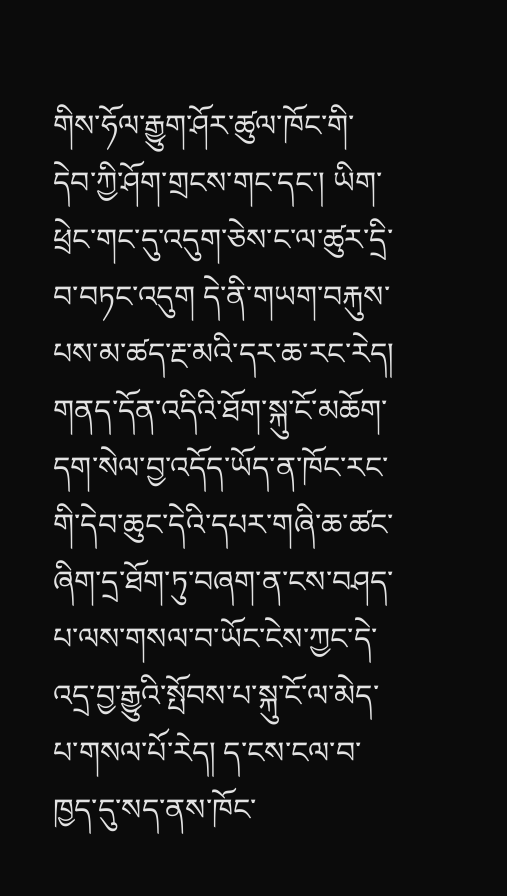གིས་ཧོལ་རྒྱུག་ཤོར་ཚུལ་ཁོང་གི་དེབ་ཀྱི་ཤོག་གྲངས་གང་དང་། ཡིག་ཕྲེང་གང་དུ་འདུག་ཅེས་ང་ལ་ཚུར་དྲི་བ་བཏང་འདུག དེ་ནི་གཡག་བརྐུས་པས་མ་ཚད་རྔ་མའི་དར་ཆ་རང་རེད། གནད་དོན་འདིའི་ཐོག་སྐུ་ངོ་མཆོག་དག་སེལ་བྱ་འདོད་ཡོད་ན་ཁོང་རང་གི་དེབ་ཆུང་དེའི་དཔར་གཞི་ཆ་ཚང་ཞིག་དྲ་ཐོག་ཏུ་བཞག་ན་ངས་བཤད་པ་ལས་གསལ་བ་ཡོང་ངེས་ཀྱང་དེ་འདྲ་བྱ་རྒྱུའི་སྤོབས་པ་སྐུ་ངོ་ལ་མེད་པ་གསལ་པོ་རེད། ད་ངས་ངལ་བ་ཁྱད་དུ་སད་ནས་ཁོང་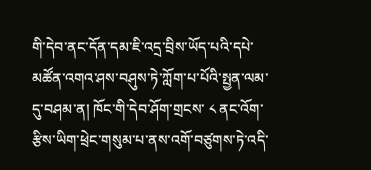གི་དེབ་ནང་དོན་དམ་ཇི་འདྲ་བྲིས་ཡོད་པའི་དཔེ་མཚོན་འགའ་ཤས་བཤུས་ཏེ་ཀློག་པ་པོའི་སྤྱན་ལམ་དུ་བཤམ་ན། ཁོང་གི་དེབ་ཤོག་གྲངས་ ༨ ནང་འོག་རྩིས་ཡིག་ཕྲེང་གསུམ་པ་ནས་འགོ་བཙུགས་ཏེ་འདི་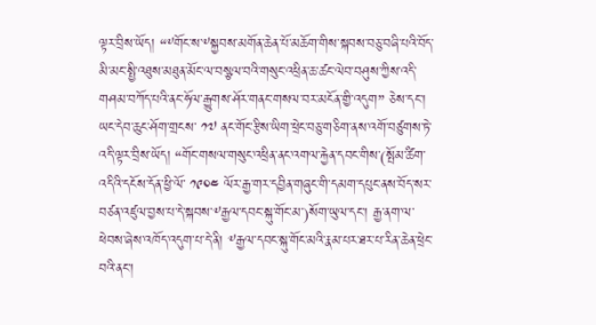ལྟར་བྲིས་ཡོད། “༸གོང་ས་༸སྐྱབས་མགོན་ཆེན་པོ་མཆོག་གིས་སྐབས་བཅུ་བཞི་པའི་བོད་མི་མང་སྤྱི་འཐུས་མཐུན་མོང་ལ་བསྩལ་བའི་གསུང་འཕྲིན་ཆ་ཚང་ལེབ་བཤུས་ཀྱིས་འདི་གཤམ་བཀོད་པའི་ནང་ཧོལ་རྒྱུགས་ཤོར་གནང་གསལ་བར་མངོན་གྱི་འདུག” ཅེས་དང་། ཡང་དེབ་ཆུང་ཤོག་གྲངས་ ༡༧ ནང་གོང་རྩིས་ཡིག་ཕྲེང་བཅུ་གཅིག་ནས་འགོ་བཙུགས་ཏེ་འདི་ལྟར་བྲིས་ཡོད། “གོང་གསལ་གསུང་འཕྲིན་ནང་འགལ་རྐྱེན་དབང་གིས་(སྤོམ་ཚིག་འདིའི་དངོས་དོན་ཕྱི་ལོ་ ༡༩༠༤ ལོར་རྒྱ་གར་དབྱིན་གཞུང་གི་དམག་དཔུང་ནས་བོད་སར་བཙན་འཛུལ་བྱས་པ་དེ་སྐབས་༸རྒྱལ་དབང་སྐུ་གོང་མ་)སོག་ཡུལ་དང་། རྒྱ་ནག་ལ་ཕེབས་ཞེས་འཁོད་འདུག་པ་དེ་ནི། ༸རྒྱལ་དབང་སྐུ་གོང་མའི་རྣམ་པར་ཐར་པ་རིན་ཆེན་ཕྲེང་བའི་ནང་།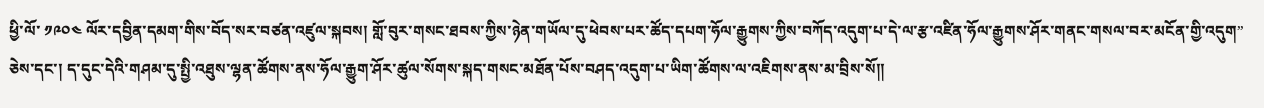ཕྱི་ལོ་ ༡༩༠༤ ལོར་དབྱིན་དམག་གིས་བོད་སར་བཙན་འཛུལ་སྐབས། གློ་བུར་གསང་ཐབས་ཀྱིས་ཉེན་གཡོལ་དུ་ཕེབས་པར་ཚོད་དཔག་ཧོལ་རྒྱུགས་ཀྱིས་བཀོད་འདུག་པ་དེ་ལ་རྩ་འཛིན་ཧོལ་རྒྱུགས་ཤོར་གནང་གསལ་བར་མངོན་གྱི་འདུག” ཅེས་དང་། ད་དུང་དེའི་གཤམ་དུ་སྤྱི་འཐུས་ལྷན་ཚོགས་ནས་ཧོལ་རྒྱུག་ཤོར་ཚུལ་སོགས་སྐད་གསང་མཐོན་པོས་བཤད་འདུག་པ་ཡིག་ཚོགས་ལ་འཇིགས་ནས་མ་བྲིས་སོ།།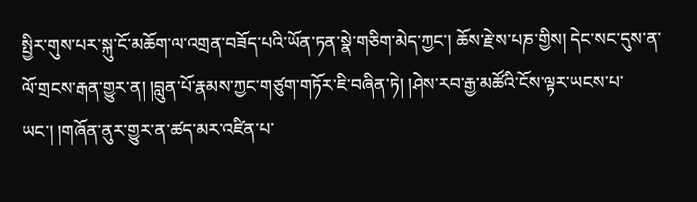སྤྱིར་གུས་པར་སྐུ་ངོ་མཆོག་ལ་འགྲན་བཟོད་པའི་ཡོན་ཏན་སྣེ་གཅིག་མེད་ཀྱང་། ཆོས་རྗེ་ས་པཎ་གྱིས། དེང་སང་དུས་ན་ལོ་གྲངས་རྒན་གྱུར་ན། །བླུན་པོ་རྣམས་ཀྱང་གཙུག་གཏོར་ཇི་བཞིན་ཏེ། །ཤེས་རབ་རྒྱ་མཚོའི་ངོས་ལྟར་ཡངས་པ་ཡང་། །གཞོན་ནུར་གྱུར་ན་ཚད་མར་འཛིན་པ་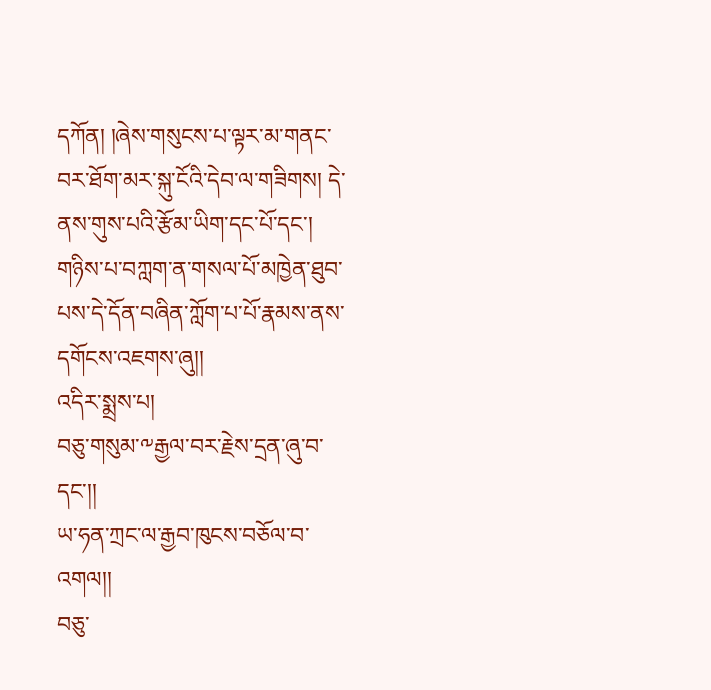དཀོན། །ཞེས་གསུངས་པ་ལྟར་མ་གནང་བར་ཐོག་མར་སྐུ་ངོའི་དེབ་ལ་གཟིགས། དེ་ནས་གུས་པའི་རྩོམ་ཡིག་དང་པོ་དང་། གཉིས་པ་བཀླག་ན་གསལ་པོ་མཁྱེན་ཐུབ་པས་དེ་དོན་བཞིན་ཀློག་པ་པོ་རྣམས་ནས་དགོངས་འཇགས་ཞུ།།
འདིར་སྨྲས་པ།
བཅུ་གསུམ་༸རྒྱལ་བར་རྗེས་དྲན་ཞུ་བ་དང་།།
ཡ་ཧན་ཀྲང་ལ་རྒྱབ་ཁུངས་བཅོལ་བ་འགལ།།
བཅུ་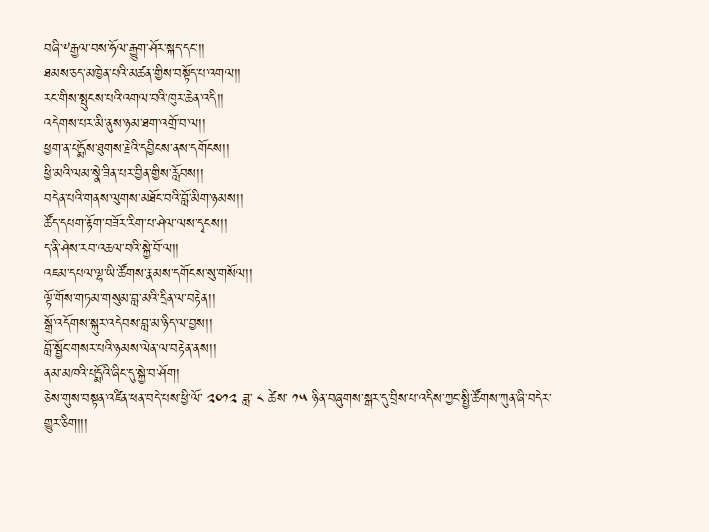བཞི་༸རྒྱལ་བས་ཧོལ་རྒྱུག་ཤོར་སྐད་དང་།།
ཐམས་ཅད་མཁྱེན་པའི་མཚན་གྱིས་བསྟོད་པ་འགལ།།
རང་གིས་སྤུངས་པའི་འགལ་བའི་ཁུར་ཆེན་འདི།།
འདེགས་པར་མི་ནུས་ཉམ་ཐག་འགྲོ་བ་ལ།།
ཕྱག་ན་པདྨོས་ཐུགས་རྗེའི་དབྱིངས་ནས་དགོངས།།
ཕྱི་མའི་ལམ་སྣེ་ཟིན་པར་བྱིན་གྱིས་རློབས།།
བདེན་པའི་གནས་ལུགས་མཐོང་བའི་བློ་མིག་ཉམས།།
ཚོད་དཔག་རྟོག་བཟོར་རིག་པ་ཤེལ་ལས་དྭངས།།
ད་ནི་ཤེས་རབ་འཆལ་བའི་སྐྱེ་བོ་ལ།།
འཇམ་དཔལ་ལྷ་ཡི་ཚོགས་རྣམས་དགོངས་སུ་གསོལ།།
ལྟོ་གོས་གཏམ་གསུམ་བླ་མའི་དྲིན་ལ་བརྟེན།།
སྒྲོ་འདོགས་སྐུར་འདེབས་བླ་མ་ཉིད་ལ་བྱས།།
བློ་སྦྱོང་གསར་པའི་ཉམས་ལེན་ལ་བརྟེན་ནས།།
ནམ་མཁའི་པདྨོའི་ཞིང་དུ་སྐྱེ་བ་ཤོག།
ཅེས་གུས་བསྟན་འཛིན་ཕན་བདེ་པས་ཕྱི་ལོ་ ༢༠༡༢ ཟླ་ ༨ ཚེས་ ༡༥ ཉིན་བཞུགས་སྒར་དུ་བྲིས་པ་འདིས་ཀྱང་སྤྱི་ཚོགས་ཀུན་ཞི་བདེར་གྱུར་ཅིག།།།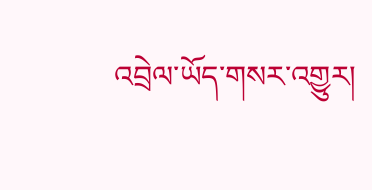འབྲེལ་ཡོད་གསར་འགྱུར།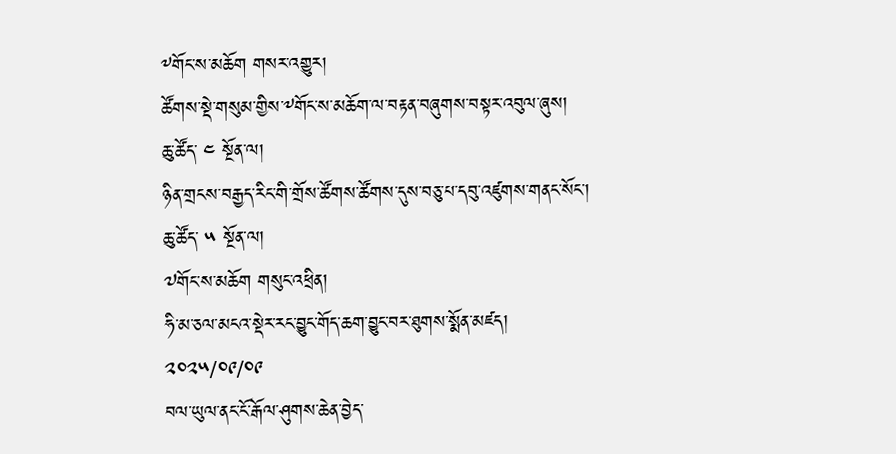༸གོང་ས་མཆོག གསར་འགྱུར།
ཚོགས་སྡེ་གསུམ་གྱིས་༸གོང་ས་མཆོག་ལ་བརྟན་བཞུགས་བསྟར་འབུལ་ཞུས།
ཆུ་ཚོད་ ༤ སྔོན་ལ།
ཉིན་གྲངས་བརྒྱད་རིང་གི་གྲོས་ཚོགས་ཚོགས་དུས་བཅུ་པ་དབུ་འཛུགས་གནང་སོང་།
ཆུ་ཚོད་ ༥ སྔོན་ལ།
༧གོང་ས་མཆོག གསུང་འཕྲིན།
ཧི་མ་ཅལ་མངའ་སྡེར་རང་བྱུང་གོད་ཆག་བྱུང་བར་ཐུགས་སྨོན་མཛད།
༢༠༢༥/༠༩/༠༩
བལ་ཡུལ་ནང་ངོ་རྒོལ་ཤུགས་ཆེན་བྱེད་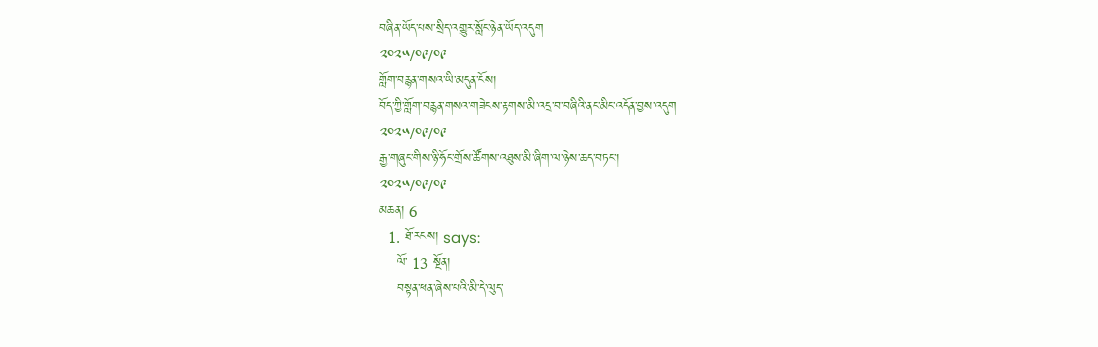བཞིན་ཡོད་པས་སྲིད་འགྱུར་སློང་ཉེན་ཡོད་འདུག
༢༠༢༥/༠༩/༠༩
གློག་བརྙན་གསའ་ཡི་མདུན་ངོས།
བོད་ཀྱི་གློག་བརྙན་གསའ་གཟེངས་རྟགས་མི་འདྲ་བ་བཞིའི་ནང་མིང་འདོན་བྱས་འདུག
༢༠༢༥/༠༩/༠༩
རྒྱ་གཞུང་གིས་ཉི་ཧོང་གྲོས་ཚོགས་འཐུས་མི་ཞིག་ལ་ཉེས་ཆད་བཏང་།
༢༠༢༥/༠༩/༠༩
མཆན། 6
  1. ཐོ་རངས། says:
    ལོ་ 13 སྔོན།
    བསྟན་ཕན་ཞེས་པའི་མི་དེ་ལུད་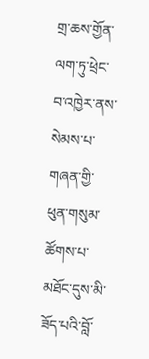གྲ་ཆས་གྱོན་ལག་ཏུ་ཕྲེང་བ་འཁྱེར་ནས་སེམས་པ་གཞན་གྱི་ཕུན་གསུམ་ཚོགས་པ་མཐོང་དུས་མི་ཟོད་པའི་བློ་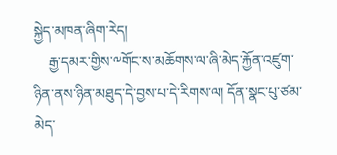སྐྱེད་མཁན་ཞིག་རེད།
    རྒྱ་དམར་གྱིས་༸གོང་ས་མཆོགས་ལ་ཞི་མེད་རྐྱོན་འཛུག་ཉིན་ནས་ཉིན་མཐུད་དེ་བྱས་པ་དེ་རིགས་ལ། དོན་སྣང་པུ་ཙམ་མེད་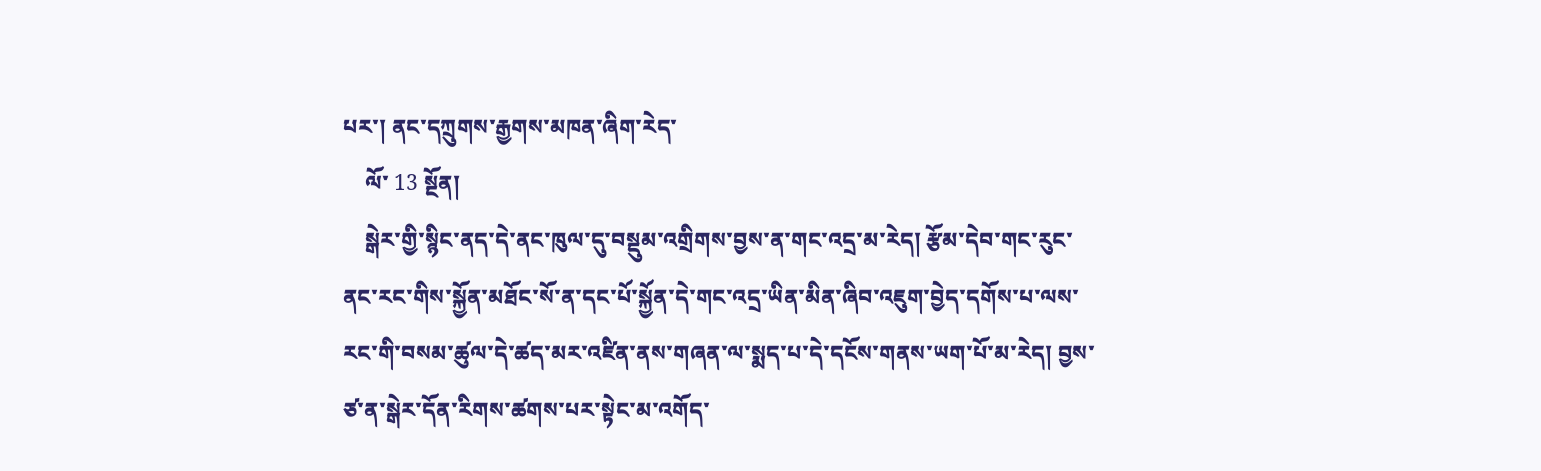པར་། ནང་དཀྲུགས་རྒྱགས་མཁན་ཞིག་རེད་
    ལོ་ 13 སྔོན།
    སྒེར་གྱི་སྙིང་ནད་དེ་ནང་ཁུལ་དུ་བསྡུམ་འགྲིགས་བྱས་ན་གང་འདྲ་མ་རེད། རྩོམ་དེབ་གང་རུང་ནང་རང་གིས་སྐྱོན་མཐོང་སོ་ན་དང་པོ་སྐྱོན་དེ་གང་འདྲ་ཡིན་མིན་ཞིབ་འཇུག་བྱེད་དགོས་པ་ལས་རང་གི་བསམ་ཚུལ་དེ་ཚད་མར་འཛིན་ནས་གཞན་ལ་སྨད་པ་དེ་དངོས་གནས་ཡག་པོ་མ་རེད། བྱས་ཙ་ན་སྒེར་དོན་རིགས་ཚགས་པར་སྟེང་མ་འགོད་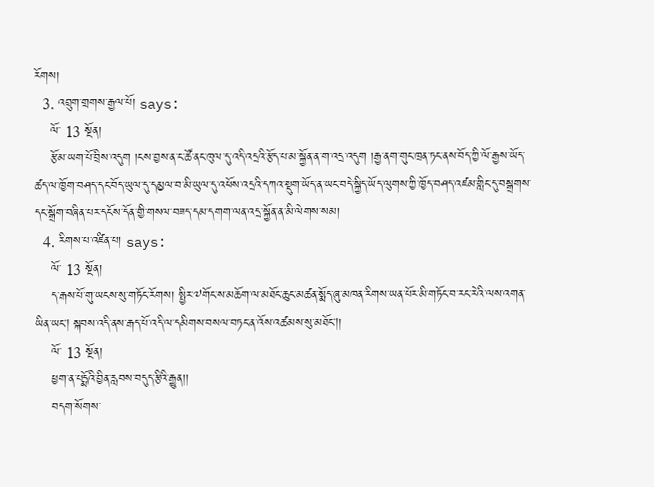རོགས།
  3. འབྲུག་གྲགས་རྒྱལ་པོ། says:
    ལོ་ 13 སྔོན།
    རྩོམ་ཡག་པོ་བྲིས་འདུག །ངས་བྱས་ན་ང་ཚོ་ནང་ཁུལ་དུ་འདི་འདྲའི་རྩོད་པ་མ་སྐྱོན་ན་ག་འདྲ་འདུག །རྒྱ་ནག་གུང་ཁྲན་ཏང་ནས་བོད་ཀྱི་ལོ་རྒྱས་ཡོད་ཚད་ལ་ཁྱོག་བཤད་དང་བོད་ཡུལ་དུ་དམྱལ་བ་མི་ཡུལ་དུ་འཕོས་འདྲའི་དཀའ་སྡུག་ཡོད་ན་ཡང་བདེ་སྐྱིད་ཡོད་ལུགས་ཀྱི་ཁྱོད་བཤད་འཛམ་གླིང་དུ་བསྒྲགས་དང་སྒྲོག་བཞིན་པར་དངོས་དོན་གྱི་གསལ་བཟད་དམ་དགག་ལན་འདྲ་སྐྱོན་ན་མི་ལེགས་སམ།
  4. རིགས་པ་འཛིན་པ། says:
    ལོ་ 13 སྔོན།
    ད་རྒས་པོ་གུ་ཡངས་སུ་གཏོང་རོགས། སྤྱིར་༧གོང་ས་མཆོག་ལ་མཐོང་ཆུང་མཚན་སྨོད་ཞུ་མཁན་རིགས་ཡན་པོར་མི་གཏོང་བ་རང་རེའི་ལས་འགན་ཡིན་ཡང། སྐབས་འདི་ནས་རྒད་པོ་འདི་ལ་དམིགས་བསལ་བཏང་ན་འོས་འཚམས་སུ་མཐོང།།
    ལོ་ 13 སྔོན།
    ཕྱག་ན་པདྨོའི་བྱིན་རླབས་བདུད་རྩིའི་རྒྱུན།།
    བདག་སོགས་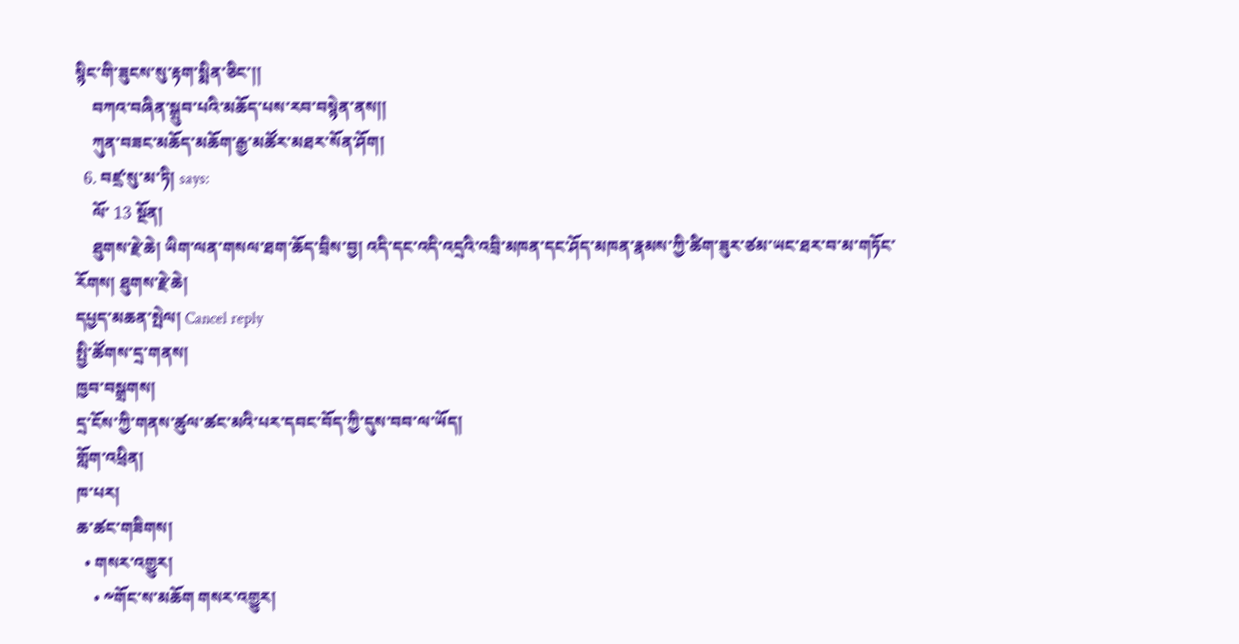སྙིང་གི་ཟུངས་སུ་རྟག་སྨིན་ཅིང་།།
    བཀའ་བཞིན་སྒྲུབ་པའི་མཆོད་པས་རབ་བསྙེན་ནས།།
    ཀུན་བཟང་མཆོད་མཆོག་རྒྱ་མཚོར་མཐར་སོན་ཤོག།
  6. བཛྲ་སུ་མ་ཏི། says:
    ལོ་ 13 སྔོན།
    ཐུགས་རྗེ་ཆེ། ཡིག་ལན་གསལ་ཐག་ཆོད་བྲིས་བྱ། འདི་དང་འདི་འདྲའི་འབྲི་མཁན་དང་ཤོད་མཁན་རྣམས་ཀྱི་ཚིག་ཟུར་ཙམ་ཡང་ཐར་བ་མ་གཏོང་རོགས། ཐུགས་རྗེ་ཆེ།
དཔྱད་མཆན་སྤེལ། Cancel reply
སྤྱི་ཚོགས་དྲ་གནས།
ཁྱབ་བསྒྲགས།
དྲ་ངོས་ཀྱི་གནས་ཚུལ་ཚང་མའི་པར་དབང་བོད་ཀྱི་དུས་བབ་ལ་ཡོད།
གློག་འཕྲིན།
ཁ་པར།
ཆ་ཚང་གཟིགས།
  • གསར་འགྱུར།
    • ༸གོང་ས་མཆོག གསར་འགྱུར།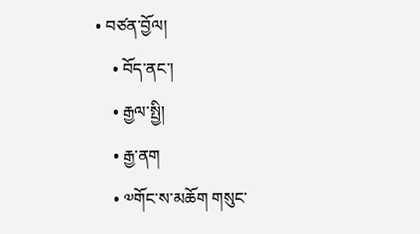• བཙན་བྱོལ།
    • བོད་ནང་།
    • རྒྱལ་སྤྱི།
    • རྒྱ་ནག
    • ༧གོང་ས་མཆོག གསུང་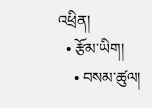འཕྲིན།
  • རྩོམ་ཡིག།
    • བསམ་ཚུལ།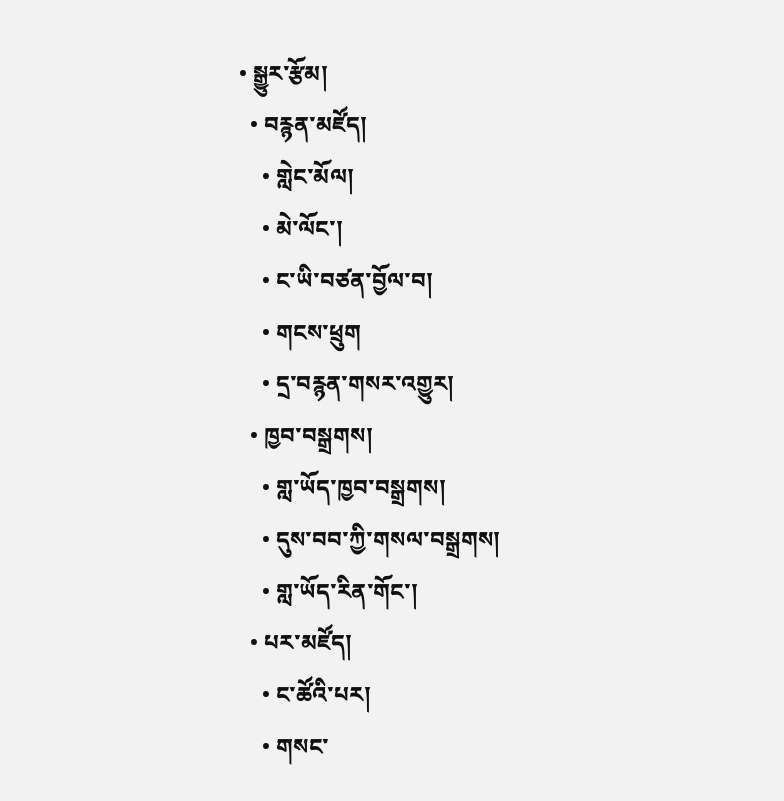• སྒྱུར་རྩོམ།
  • བརྙན་མཛོད།
    • གླེང་མོལ།
    • མེ་ལོང་།
    • ང་ཡི་བཙན་བྱོལ་བ།
    • གངས་ཕྲུག
    • དྲ་བརྙན་གསར་འགྱུར།
  • ཁྱབ་བསྒྲགས།
    • གླ་ཡོད་ཁྱབ་བསྒྲགས།
    • དུས་བབ་ཀྱི་གསལ་བསྒྲགས།
    • གླ་ཡོད་རིན་གོང་།
  • པར་མཛོད།
    • ང་ཚོའི་པར།
    • གསང་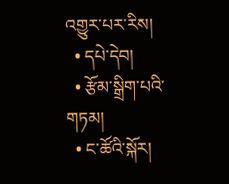འགྱུར་པར་རིས།
  • དཔེ་དེབ།
  • རྩོམ་སྒྲིག་པའི་གཏམ།
  • ང་ཚོའི་སྐོར།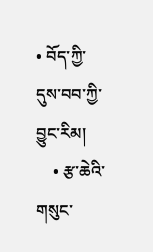• བོད་ཀྱི་དུས་བབ་ཀྱི་བྱུང་རིམ།
    • རྩ་ཆེའི་གསུང་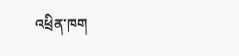འཕྲིན་ཁག